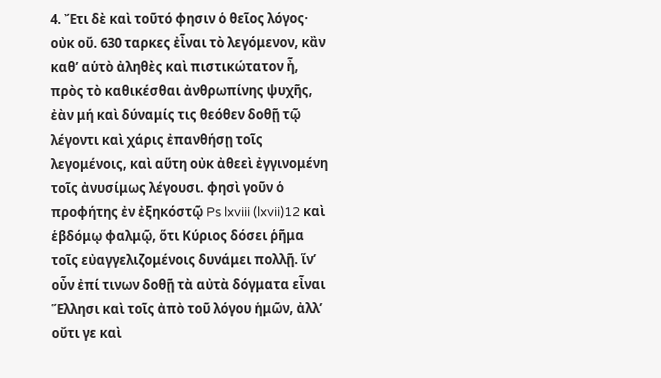4. Ἔτι δὲ καὶ τοῦτό φησιν ὁ θεῖος λόγος· οὐκ οὔ. 630 ταρκες ἐἶναι τὸ λεγόμενον, κἂν καθʼ αὑτὸ ἀληθὲς καὶ πιστικώτατον ἦ, πρὸς τὸ καθικέσθαι ἀνθρωπίνης ψυχῆς, ἐὰν μή καὶ δύναμίς τις θεόθεν δοθῇ τῷ λέγοντι καὶ χάρις ἐπανθήσῃ τοῖς λεγομένοις, καὶ αὕτη οὐκ ἀθεεὶ ἐγγινομένη τοῖς ἀνυσίμως λέγουσι. φησὶ γοῦν ὁ προφήτης ἐν ἐξηκόστῷ Ps lxviii (lxvii)12 καὶ ἑβδόμῳ φαλμῷ, ὅτι Κύριος δόσει ῥῆμα τοῖς εὐαγγελιζομένοις δυνάμει πολλῇ. ἵνʼ οὖν ἐπί τινων δοθῇ τὰ αὐτὰ δόγματα εἶναι Ἕλλησι καὶ τοῖς ἀπὸ τοῦ λόγου ἡμῶν, ἀλλʼ οὔτι γε καὶ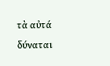τὰ αὐτά δύναται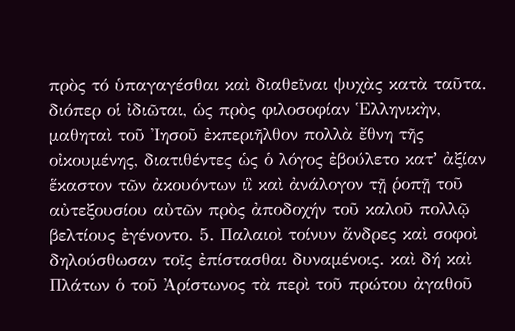πρὸς τό ὑπαγαγέσθαι καὶ διαθεῖναι ψυχὰς κατὰ ταῦτα. διόπερ οἱ ἰδιῶται, ὡς πρὸς φιλοσοφίαν Ἑλληνικὴν, μαθηταὶ τοῦ Ἰησοῦ ἐκπεριῆλθον πολλὰ ἔθνη τῆς οἰκουμένης, διατιθέντες ὡς ὁ λόγος ἐβούλετο κατʼ ἀξίαν ἕκαστον τῶν ἀκουόντων ιἳ καὶ ἀνάλογον τῇ ῥοπῇ τοῦ αὐτεξουσίου αὐτῶν πρὸς ἀποδοχήν τοῦ καλοῦ πολλῷ βελτίους ἐγένοντο. 5. Παλαιοὶ τοίνυν ἄνδρες καὶ σοφοὶ δηλούσθωσαν τοῖς ἐπίστασθαι δυναμένοις. καὶ δή καὶ Πλάτων ὁ τοῦ Ἀρίστωνος τὰ περὶ τοῦ πρώτου ἀγαθοῦ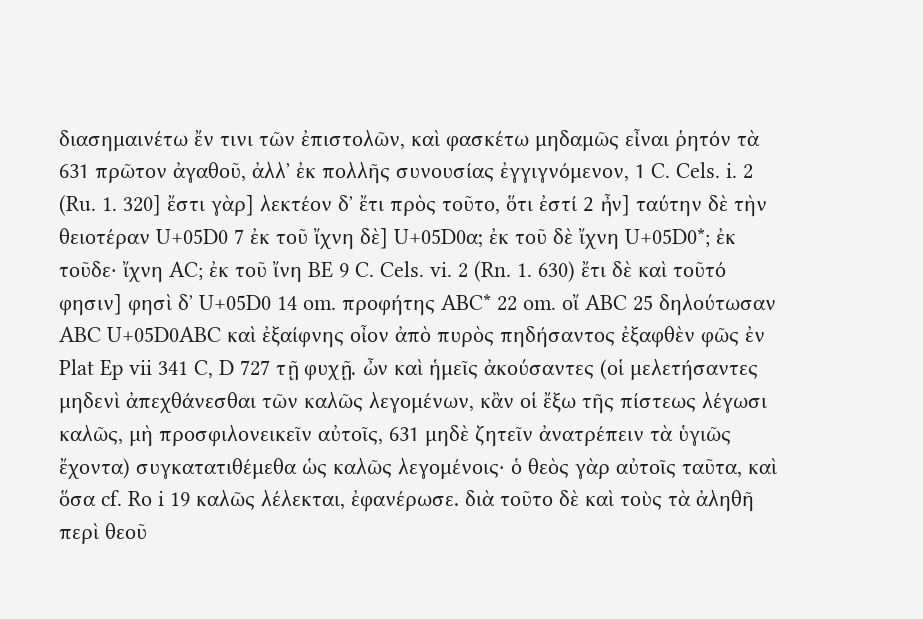διασημαινέτω ἔν τινι τῶν ἐπιστολῶν, καὶ φασκέτω μηδαμῶς εἶναι ῥητόν τὰ 631 πρῶτον ἀγαθοῦ, ἀλλʼ ἐκ πολλῆς συνουσίας ἐγγιγνόμενον, 1 C. Cels. i. 2 (Ru. 1. 320] ἔστι γὰρ] λεκτέον δʼ ἔτι πρὸς τοῦτο, ὅτι ἐστί 2 ἦν] ταύτην δὲ τὴν θειοτέραν U+05D0 7 ἐκ τοῦ ἴχνη δὲ] U+05D0α; ἐκ τοῦ δὲ ἴχνη U+05D0*; ἐκ τοῦδε· ἴχνη AC; ἐκ τοῦ ἴνη BE 9 C. Cels. vi. 2 (Rn. 1. 630) ἔτι δὲ καὶ τοῦτό φησιν] φησὶ δʼ U+05D0 14 om. προφήτης ABC* 22 om. οἴ ABC 25 δηλούτωσαν ABC U+05D0ABC καὶ ἐξαίφνης οἶον ἀπὸ πυρὸς πηδήσαντος ἐξαφθὲν φῶς ἐν Plat Ep vii 341 C, D 727 τῇ φυχῇ. ὦν καὶ ἡμεῖς ἀκούσαντες (οἱ μελετήσαντες μηδενὶ ἀπεχθάνεσθαι τῶν καλῶς λεγομένων, κἂν οἱ ἔξω τῆς πίστεως λέγωσι καλῶς, μὴ προσφιλονεικεῖν αὐτοῖς, 631 μηδὲ ζητεῖν ἀνατρέπειν τὰ ὑγιῶς ἔχοντα) συγκατατιθέμεθα ὡς καλῶς λεγομένοις· ὁ θεὸς γὰρ αὐτοῖς ταῦτα, καὶ ὅσα cf. Ro i 19 καλῶς λέλεκται, ἐφανέρωσε. διὰ τοῦτο δὲ καὶ τοὺς τὰ ἀληθῆ περὶ θεοῦ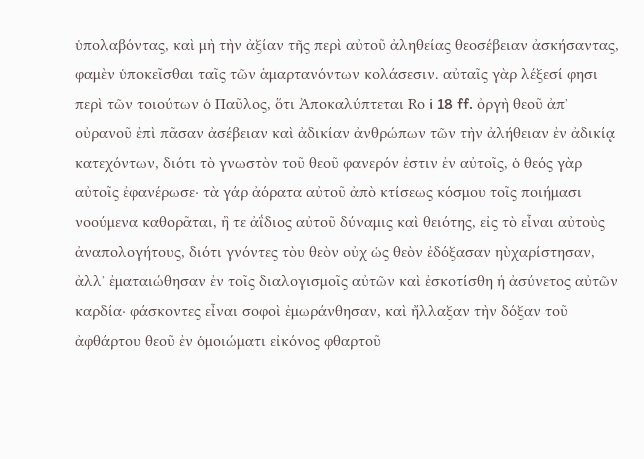ὑπολαβόντας, καὶ μὴ τὴν ἀξίαν τῆς περὶ αὐτοῦ ἀληθείας θεοσέβειαν ἀσκήσαντας, φαμὲν ὑποκεῖσθαι ταῖς τῶν ἁμαρτανόντων κολάσεσιν. αὐταῖς γὰρ λέξεσί φησι περὶ τῶν τοιούτων ὁ Παῦλος, ὅτι Ἀποκαλύπτεται Rο i 18 ff. ὀργὴ θεοῦ ἀπʼ οὐρανοῦ ἐπὶ πᾶσαν ἀσέβειαν καὶ ἀδικίαν ἀνθρώπων τῶν τὴν ἀλήθειαν ἐν ἀδικίᾳ κατεχόντων, διότι τὸ γνωστὸν τοῦ θεοῦ φανερόν ἐστιν ἐν αὐτοῖς, ὁ θεός γὰρ αὐτοῖς ἐφανέρωσε· τὰ γάρ ἀόρατα αὐτοῦ ἀπὸ κτίσεως κόσμου τοῖς ποιήμασι νοούμενα καθορᾶται, ἢ τε ἀΐδιος αὐτοῦ δύναμις καὶ θειότης, εἰς τὸ εἶναι αὐτοὺς ἀναπολογήτους, διότι γνόντες τὸυ θεὸν οὐχ ὡς θεὸν ἐδόξασαν ηὺχαρίστησαν, ἀλλʼ ἐματαιώθησαν ἐν τοῖς διαλογισμοῖς αὐτῶν καὶ ἐσκοτίσθη ἡ ἀσύνετος αὐτῶν καρδία· φάσκοντες εἶναι σοφοὶ ἐμωράνθησαν, καὶ ἤλλαξαν τὴν δόξαν τοῦ ἀφθάρτου θεοῦ ἐν ὁμοιώματι εἰκόνος φθαρτοῦ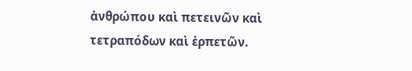ἀνθρώπου καὶ πετεινῶν καὶ τετραπόδων καὶ ἑρπετῶν.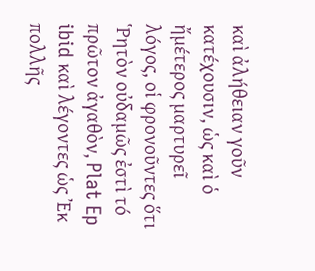καὶ ἀλήθειαν γοῦν κατέχουσιν, ὡς καὶ ὁ ἤμέτερος μαρτυρεῖ λόγος, οἱ φρονοῦντες ὅτι Ῥητὸν οὐδαμῶς ἐστὶ τό πρῶτον ἀγαθὸν, Plat Ep ibid καὶ λέγοντες ὡς Ἐκ πολλῆς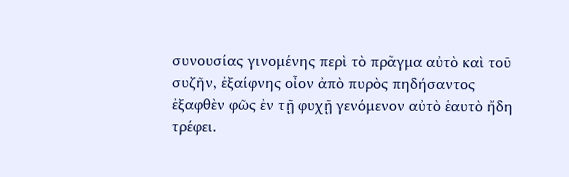συνουσίας γινομένης περὶ τὸ πρᾶγμα αὐτὸ καὶ τοῦ συζῆν, ἐξαίφνης οἶον ἀπὸ πυρὸς πηδήσαντος ἐξαφθὲν φῶς ἐν τῇ φυχῇ γενόμενον αὐτὸ ἑαυτὸ ἤδη τρέφει.